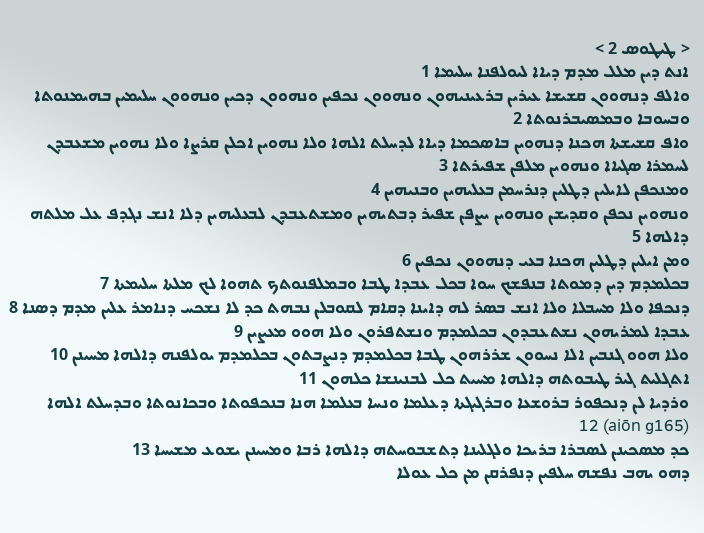< ܛܝܛܘܣ 2 >
ܐܢܬ ܕܝܢ ܡܠܠ ܡܕܡ ܕܝܐܐ ܠܝܘܠܦܢܐ ܚܠܝܡܐ 1
ܘܐܠܦ ܕܢܗܘܘܢ ܩܫܝܫܐ ܥܝܪܝܢ ܒܪܥܝܢܝܗܘܢ ܘܢܗܘܘܢ ܢܟܦܝܢ ܘܢܗܘܘܢ ܕܟܝܢ ܘܢܗܘܘܢ ܚܠܝܡܝܢ ܒܗܝܡܢܘܬܐ ܘܒܚܘܒܐ ܘܒܡܤܝܒܪܢܘܬܐ 2
ܘܐܦ ܩܫܝܫܬܐ ܗܟܢܐ ܕܢܗܘܝܢ ܒܐܤܟܡܐ ܕܝܐܐ ܠܕܚܠܬ ܐܠܗܐ ܘܠܐ ܢܗܘܝܢ ܐܟܠܢ ܩܪܨܐ ܘܠܐ ܢܗܘܝܢ ܡܫܥܒܕܢ ܠܚܡܪܐ ܤܓܝܐܐ ܘܢܗܘܝܢ ܡܠܦܢ ܫܦܝܪܬܐ 3
ܘܡܢܟܦܢ ܠܐܝܠܝܢ ܕܛܠܝܢ ܕܢܪܚܡܢ ܒܥܠܝܗܝܢ ܘܒܢܝܗܝܢ 4
ܘܢܗܘܝܢ ܢܟܦܢ ܘܩܕܝܫܢ ܘܢܗܘܝܢ ܝܨܦܢ ܫܦܝܪ ܕܒܬܝܗܝܢ ܘܡܫܬܥܒܕܢ ܠܒܥܠܝܗܝܢ ܕܠܐ ܐܢܫ ܢܓܕܦ ܥܠ ܡܠܬܗ ܕܐܠܗܐ 5
ܘܡܢ ܐܝܠܝܢ ܕܛܠܝܢ ܗܟܢܐ ܒܥܝ ܕܢܗܘܘܢ ܢܟܦܝܢ 6
ܒܟܠܡܕܡ ܕܝܢ ܕܡܘܬܐ ܒܢܦܫܟ ܚܘܐ ܒܟܠ ܥܒܕܐ ܛܒܐ ܘܒܡܠܦܢܘܬܟ ܬܗܘܐ ܠܟ ܡܠܬܐ ܚܠܝܡܬܐ 7
ܕܢܟܦܐ ܘܠܐ ܡܚܒܠܐ ܘܠܐ ܐܢܫ ܒܤܪ ܠܗ ܕܐܝܢܐ ܕܩܐܡ ܠܩܘܒܠܢ ܢܒܗܬ ܟܕ ܠܐ ܢܫܟܚ ܕܢܐܡܪ ܥܠܝܢ ܡܕܡ ܕܤܢܐ 8
ܥܒܕܐ ܠܡܪܝܗܘܢ ܢܫܬܥܒܕܘܢ ܒܟܠܡܕܡ ܘܢܫܬܦܪܘܢ ܘܠܐ ܗܘܘ ܡܥܨܝܢ 9
ܘܠܐ ܗܘܘ ܓܢܒܝܢ ܐܠܐ ܢܚܘܘܢ ܫܪܪܗܘܢ ܛܒܐ ܒܟܠܡܕܡ ܕܢܨܒܬܘܢ ܒܟܠܡܕܡ ܝܘܠܦܢܗ ܕܐܠܗܐ ܡܚܝܢܢ 10
ܐܬܓܠܝܬ ܓܝܪ ܛܝܒܘܬܗ ܕܐܠܗܐ ܡܚܝܬ ܟܠ ܠܒܢܝܢܫܐ ܟܠܗܘܢ 11
ܘܪܕܝܐ ܠܢ ܕܢܟܦܘܪ ܒܪܘܫܥܐ ܘܒܪܓܝܓܬܐ ܕܥܠܡܐ ܘܢܚܐ ܒܥܠܡܐ ܗܢܐ ܒܢܟܦܘܬܐ ܘܒܟܐܢܘܬܐ ܘܒܕܚܠܬ ܐܠܗܐ (aiōn g165) 12
ܟܕ ܡܤܟܝܢܢ ܠܤܒܪܐ ܒܪܝܟܐ ܘܠܓܠܝܢܐ ܕܬܫܒܘܚܬܗ ܕܐܠܗܐ ܪܒܐ ܘܡܚܝܢܢ ܝܫܘܥ ܡܫܝܚܐ 13
ܕܗܘ ܝܗܒ ܢܦܫܗ ܚܠܦܝܢ ܕܢܦܪܩܢ ܡܢ ܟܠ ܥܘܠܐ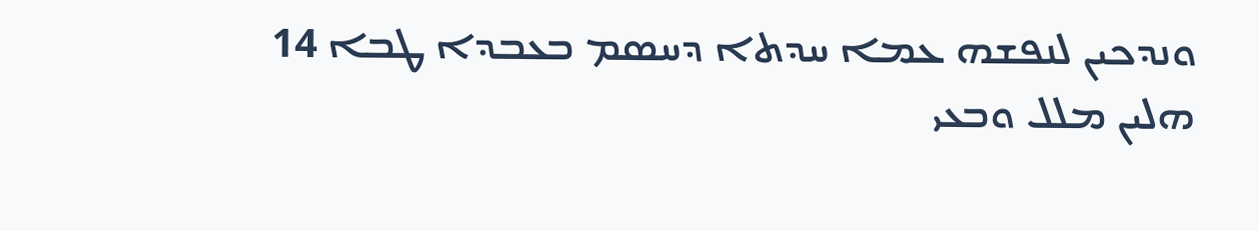ܘܢܕܟܝܢ ܠܢܦܫܗ ܥܡܐ ܚܕܬܐ ܕܚܤܡ ܒܥܒܕܐ ܛܒܐ 14
ܗܠܝܢ ܡܠܠ ܘܒܥܝ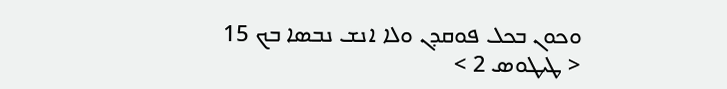ܘܟܘܢ ܒܟܠ ܦܘܩܕܢ ܘܠܐ ܐܢܫ ܢܒܤܐ ܒܟ 15
< ܛܝܛܘܣ 2 >